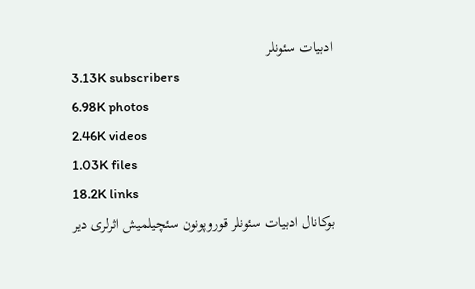ادبیات سئونلر
3.13K subscribers
6.98K photos
2.46K videos
1.03K files
18.2K links
بوکانال ادبیات سئونلر قوروپونون سئچیلمیش اثرلری دیر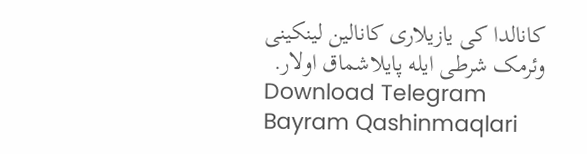کانالدا کی یازیلاری کانالین لینکینی وئرمک شرطی ایله پایلاشماق اولار.
Download Telegram
Bayram Qashinmaqlari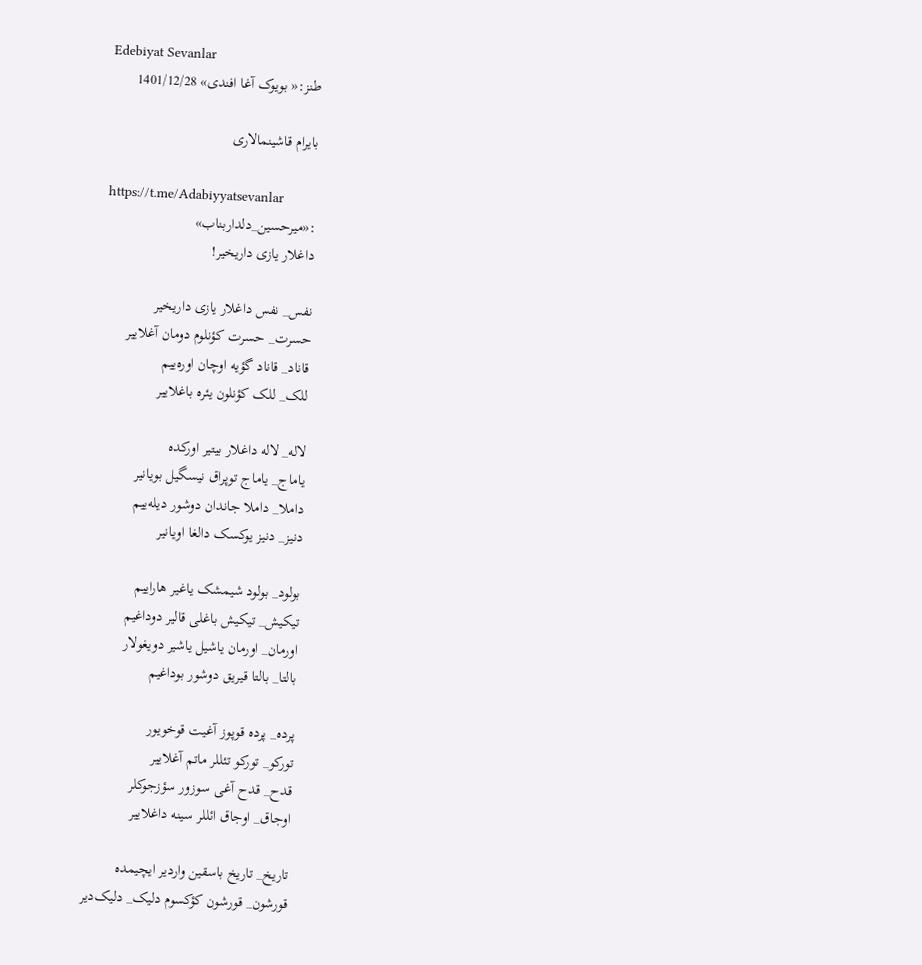Edebiyat Sevanlar
طنز:« بویوک آغا افندی» 1401/12/28

بایرام قاشینمالاری

https://t.me/Adabiyyatsevanlar
:«میرحسین_دلداربناب»
داغلار یازی داریخیر!

نفس_ نفس داغلار یازی داریخیر
حسرت_ حسرت کؤنلوم دومان آغلاییر
قاناد_ قاناد گؤیه اوچان اوره‌ییم
للک_ للک کؤنلون یئره باغلاییر

لاله_ لاله داغلار بیتیر اورکده
یاماج_ یاماج توپراق نیسگیل بویانیر
داملا_ داملا جاندان دوشور دیله‌ییم
دنیز_ دنیز یوکسک دالغا اویانیر

بولود_ بولود شیمشک یاغیر هاراییم
تیکیش_ تیکیش باغلی قالیر دوداغیم
اورمان_ اورمان یاشیل یاشیر دویغولار
بالتا_ بالتا قیریق دوشور بوداغیم

پرده_ پرده قوپوز آغیت قوخویور
تورکو_ تورکو تئللر ماتم آغلاییر
قدح_ قدح آغی سوزور سؤزجوکلر
اوجاق_ اوجاق ائللر سینه داغلاییر

تاریخ_ تاریخ باسقین واردیر ایچیمده
قورشون_ قورشون کؤکسوم دلیک_ دلیک‌دیر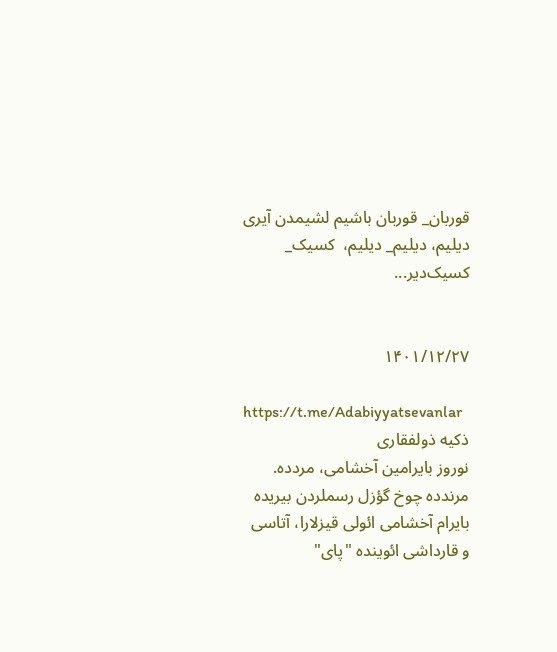قوربان_ قوربان باشیم لشیمدن آیری
دیلیم، دیلیم_ دیلیم،  کسیک_ کسیک‌دیر...


۱۴۰۱/۱۲/۲۷

https://t.me/Adabiyyatsevanlar
ذکیه ذولفقاری
نوروز بایرامین آخشامی، مردده.
مرندده چوخ گؤزل رسملردن بیریده بایرام آخشامی ائولی قیزلارا، آتاسی و قارداشی ائوینده "پای"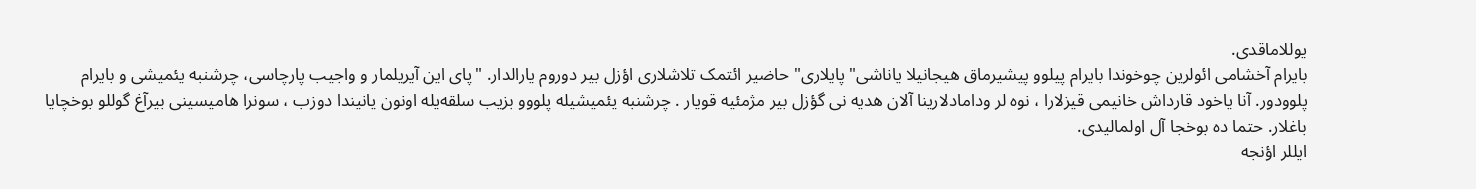یوللاماقدی.
بایرام آخشامی ائولرین چوخوندا بایرام پیلوو پیشیرماق هیجانیلا یاناشی" پایلاری" حاضیر ائتمک تلاشلاری اؤزل بیر دوروم یارالدار. "پای این آیریلمار و واجیب پارچاسی، چرشنبه یئمیشی و بایرام پلوودور. آنا یاخود قارداش خانیمی قیزلارا ، نوه لر ودامادلارینا آلان هدیه نی گؤزل بیر مژمئیه قویار . چرشنبه یئمیشیله پلووو بزیب سلقه‌یله اونون یانیندا دوزب ، سونرا هامیسینی بیرآغ گوللو بوخچایا باغلار. حتما ده بوخجا آل اولمالیدی.
ایللر اؤنجه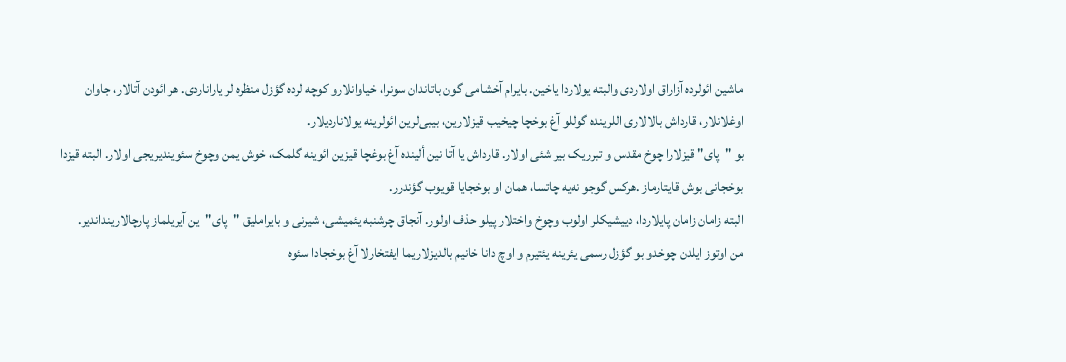ماشین ائولرده آزاراق اولاردی والبته یولاردا یاخین. بایرام آخشامی گون باتاندان سونرا، خیاوانلارو کوچه لرده گؤزل منظره لر یاراناردی. هر ائودن آتالار، جاوان اوغلانلار، قارداش بالالاری اللرینده گوللو آغ بوخچا چیخیب قیزلارین، بیبی‌لرین ائولرینه یولاناردیلار.
بو "پای" قیزلارا چوخ مقدس و تبرریک بیر شئی اولار. قارداش یا آتا نین ألینده آغ بوغچا قیزین ائوینه گلمک، خوش یمن وچوخ سئویندیریجی اولار. البته قیزدا بوخجانی بوش قایتارماز .هرکس گوجو نه‌یه چاتسا، همان او بوخجایا قویوب گؤندرر.
البته زامان زامان پایلاردا، دییشیکلر اولوب وچوخ واختلار پیلو حذف اولور. آنجاق چرشنبه یئمیشی، شیرنی و بایراملیق "پای"ین آیریلماز پارچالارینداندیر.
من اوتوز ایلدن چوخدو بو گؤزل رسمی یئرینه یئتیرم و اوچ دانا خانیم بالدیزلاریما ایفتخارلا آغ بوخجادا سئوه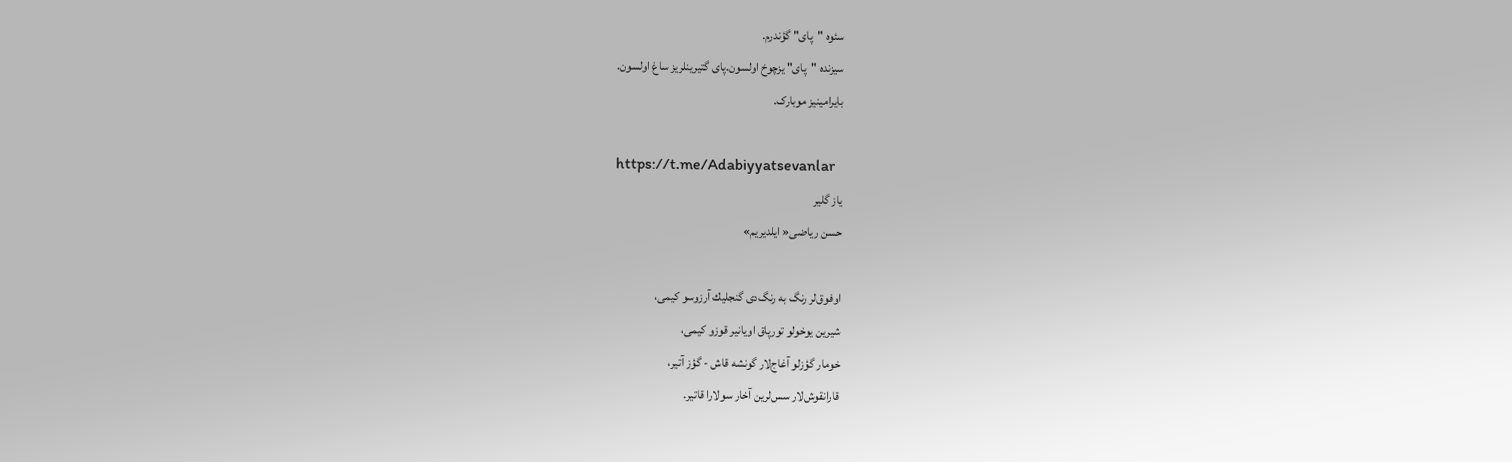سئوه "پای" گؤندرم.
سیزنده "پای" یزچوخ اولسون.پای گتیرینلریز ساغ اولسون.
بایرامینیز موبارک.

https://t.me/Adabiyyatsevanlar
یاز گلیر
حسن ریاضی« ایلدیریم»

اوفوق‌لر رنگ به رنگ‌دی گنجلیك آرزوسو كیمی،
شیرین یوخولو تورپاق اویانیر قوزو كیمی،
خومار گؤزلو آغاج‌لار گونشه قاش - گؤز آتیر،
قارانقوش‌لار سس‌‌لرین آخار سولارا قاتیر.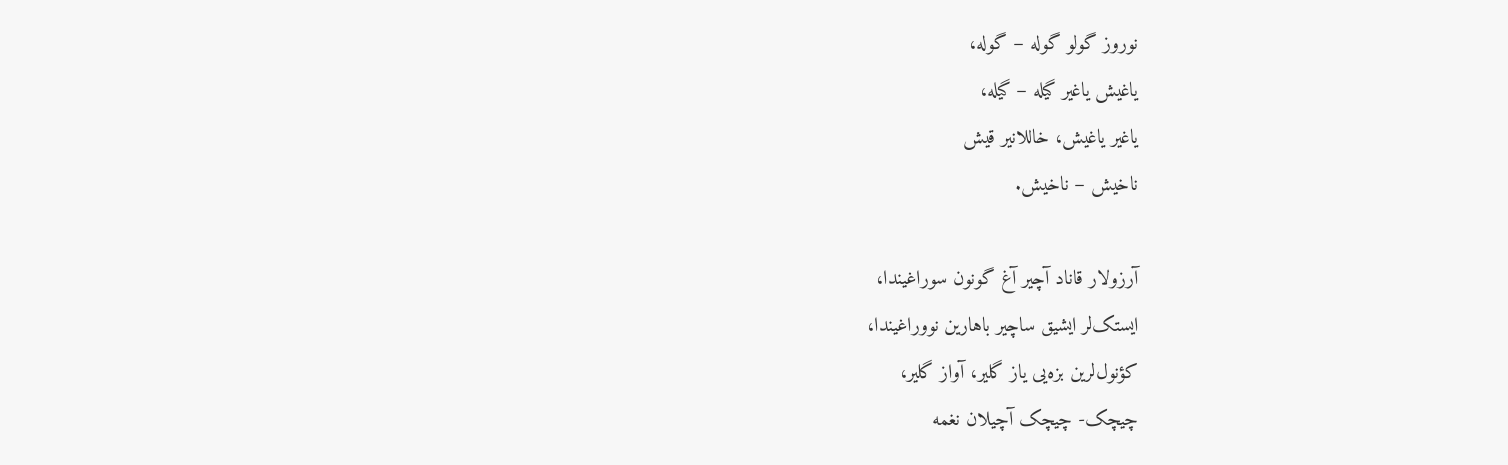نوروز گولو گوله – گوله،
یاغیش یاغیر گیله – گیله،
یاغیر یاغیش، خاللانیر قیش
ناخیش – ناخیش.

آرزولار قاناد آچیر آغ گونون سوراغیندا،
ایستک‌لر ایشیق ساچیر باهارین نووراغیندا،
کؤنول‌‌لرین بزه‌یی یاز گلیر، آواز گلیر،
چیچک- چیچک آچیلان نغمه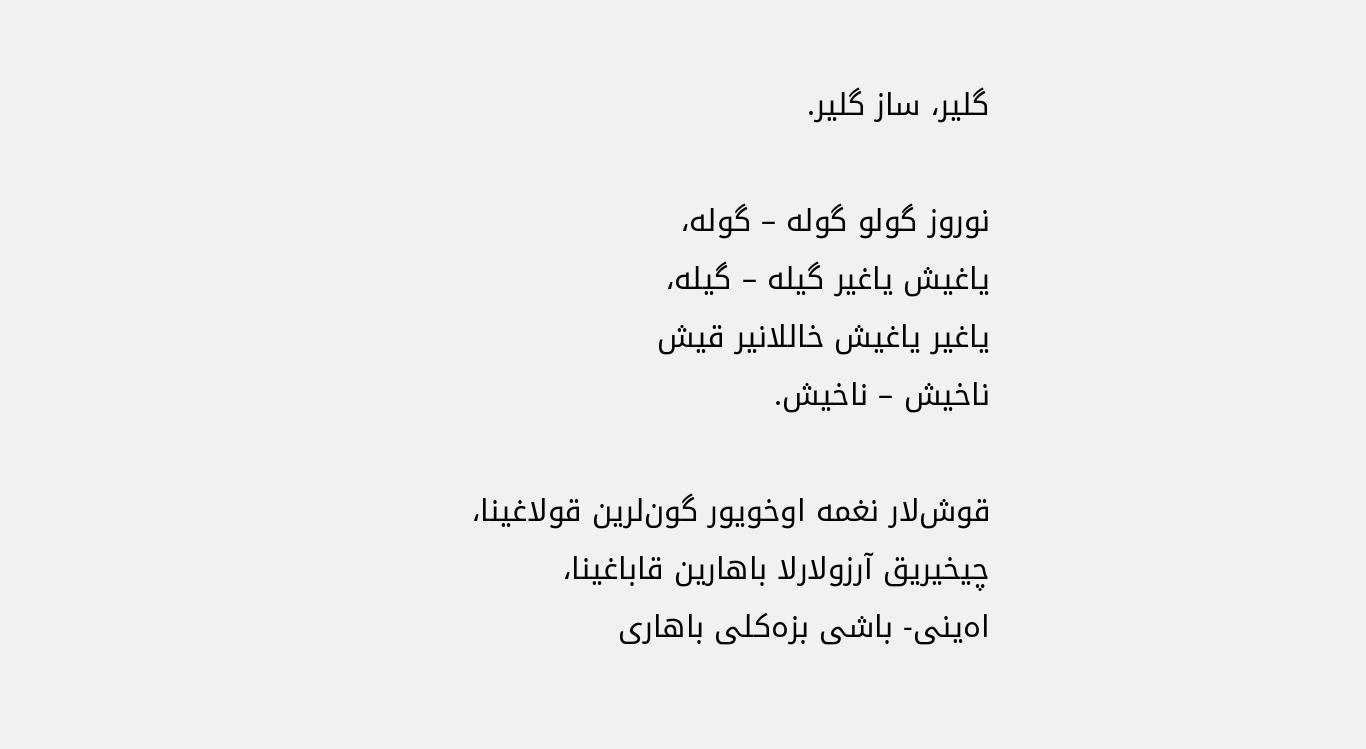گلیر، ساز گلیر.

نوروز گولو گوله – گوله،
یاغیش یاغیر گیله – گیله،
یاغیر یاغیش خاللانیر قیش
ناخیش – ناخیش.

قوش‌لار نغمه اوخویور گون‌لرین قولاغینا،
چیخیریق آرزولارلا باهارین قاباغینا،
اه‌ینی- باشی بزه‌كلی باهاری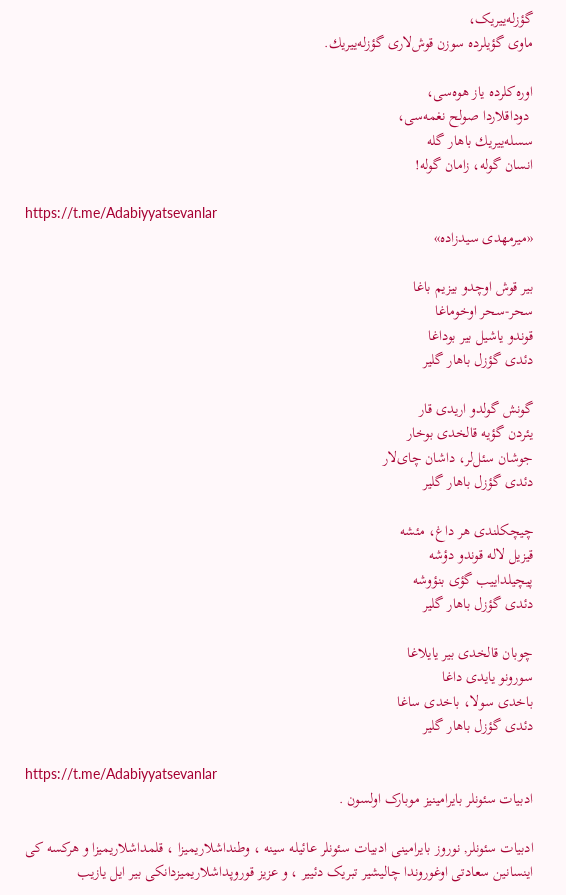گؤزله‌ییریک،
ماوی گؤیلرده سوزن قوش‌لاری گؤزله‌ییریك.

اوره‌کلرده یاز هوه‌سی،
 دوداقلاردا صولح نغمه‌سی،
سسله‌ییریك باهار گله
انسان گوله، زامان گوله!

https://t.me/Adabiyyatsevanlar
«میرمهدی سیدزاده»

بیر قوش اوچدو بیزیم باغا
سحر-سحر اوخوماغا
قوندو یاشیل بیر بوداغا
دئدی گؤزل باهار گلیر

گونش گولدو اریدی قار
یئردن گؤیه قالخدی بوخار
جوشان سئل‌لر، داشان چای‌لار
دئدی گؤزل باهار گلیر

چیچکلندی هر داغ، مئشه
قیزیل لاله قوندو دؤشه
پیچیلداییب گؤی بنؤوشه
دئدی گؤزل باهار گلیر

چوبان قالخدی بیر یایلاغا
سورونو یایدی داغا
باخدی سولا، باخدی ساغا
دئدی گؤزل باهار گلیر

https://t.me/Adabiyyatsevanlar
ادبیات سئونلر بایرامینیز موبارک اولسون .

ادبیات سئونلر, نوروز بایرامینی ادبیات سئونلر عائیله سینه ، وطنداشلاریمیزا ، قلمداشلاریمیزا و هرکسه کی اینسانین سعادتی اوغوروندا چالیشیر تبریک دئییر ، و عزیز قوروپداشلاریمیزدانکی بیر ایل یازیب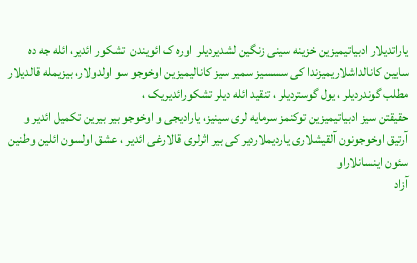یاراتدیلار ادبیاتیمیزین خزینه سینی زنگین لشدیردیلر  اوره ک ائویندن  تشکور ائدیر، ائله جه ده سایین کانالداشلاریمیزندا کی سسسیز سمیر سیز کانالیمیزین اوخوجو سو اولدولار، بیزیمله قالدیلار مطلب گوندردیلر ، یول گوستردیلر ، تنقید ائله دیلر تشکورائدیریک ،
حقیقتن سیز ادبیاتیمیزین توکنمز سرمایه لری سینیز، یارادیجی و اوخوجو بیر بیرین تکمیل ائدیر و آرتیق اوخوجونون آلقیشلاری یاردیملاردیر کی بیر اثرلری قالارغی ائدیر ، عشق اولسون ائلین وطنین سئون اینسانلاراو
آزاد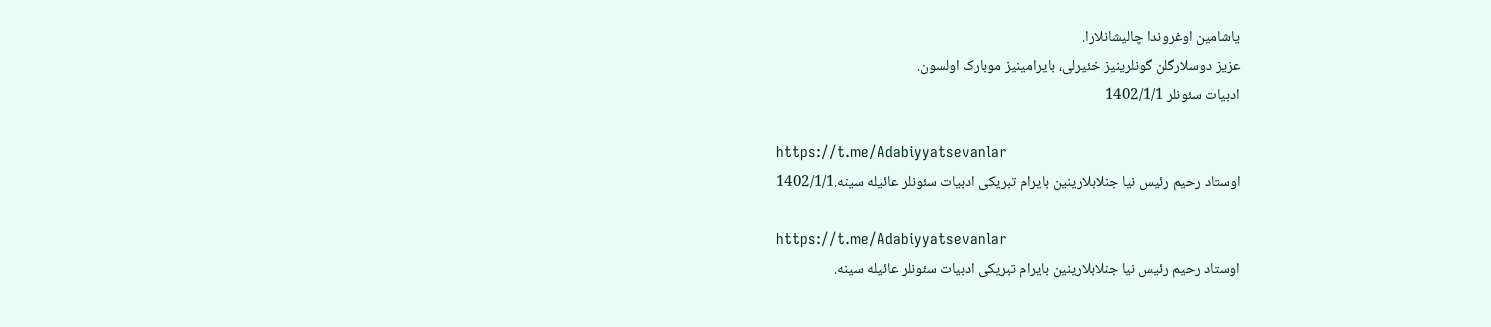یاشامین اوغروندا چالیشانلارا.
عزیز دوسلارگلن گونلرینیز خئیرلی، بایرامینیز موبارک اولسون.
ادبیات سئونلر 1402/1/1

https://t.me/Adabiyyatsevanlar
اوستاد رحیم رئیس نیا جنلابلارینین بایرام تبریکی ادبیات سئونلر عائیله سینه.1402/1/1

https://t.me/Adabiyyatsevanlar
اوستاد رحیم رئیس نیا جنلابلارینین بایرام تبریکی ادبیات سئونلر عائیله سینه.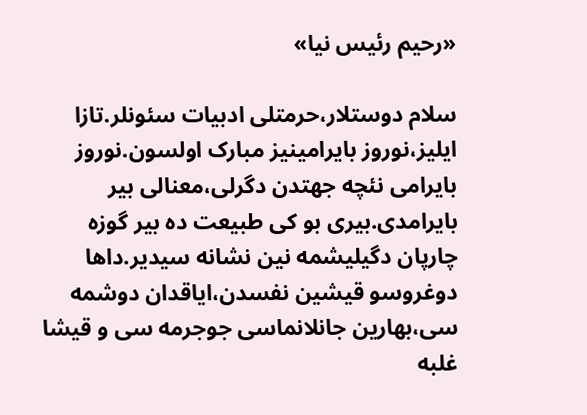«رحیم رئیس نیا»

سلام دوستلار،حرمتلی ادبیات سئونلر.تازا ایلیز،نوروز بایرامینیز مبارک اولسون.نوروز بایرامی نئچه جهتدن دگرلی،معنالی بیر بایرامدی.بیری بو کی طبیعت ده بیر گوزه چارپان دگیلیشمه نین نشانه سیدیر.داها دوغروسو قیشین نفسدن،ایاقدان دوشمه سی،بهارین جانلانماسی جوجرمه سی و قیشا غلبه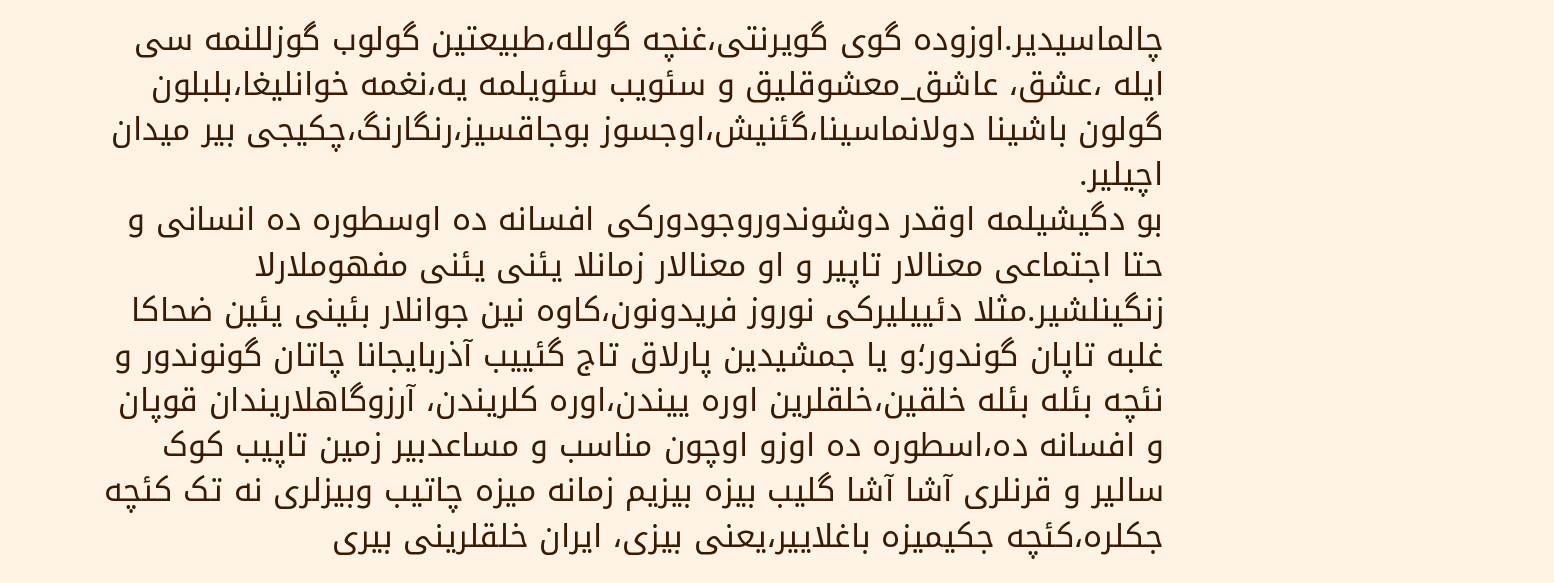چالماسیدیر.اوزوده گوی گویرنتی،غنچه گولله،طبیعتین گولوب گوزللنمه سی ایله ،عشق، عاشق_معشوقلیق و سئویب سئویلمه یه،نغمه خوانلیغا،بلبلون گولون باشینا دولانماسینا،گئنیش،اوجسوز بوجاقسیز،رنگارنگ،چکیجی بیر میدان اچیلیر.
بو دگیشیلمه اوقدر دوشوندوروجودورکی افسانه ده اوسطوره ده انسانی و حتا اجتماعی معنالار تاپیر و او معنالار زمانلا یئنی یئنی مفهوملارلا زنگینلشیر.مثلا دئییلیرکی نوروز فریدونون،کاوه نین جوانلار بئینی یئین ضحاکا غلبه تاپان گوندور؛و یا جمشیدین پارلاق تاج گئییب آذربایجانا چاتان گونوندور و نئچه بئله بئله خلقین،خلقلرین اوره ییندن،اوره کلریندن، آرزوگاهلاریندان قوپان و افسانه ده،اسطوره ده اوزو اوچون مناسب و مساعدبیر زمین تاپیب کوک سالیر و قرنلری آشا آشا گلیب بیزه بیزیم زمانه میزه چاتیب وبیزلری نه تک کئچه جکلره،کئچه جکیمیزه باغلاییر،یعنی بیزی، ایران خلقلرینی بیری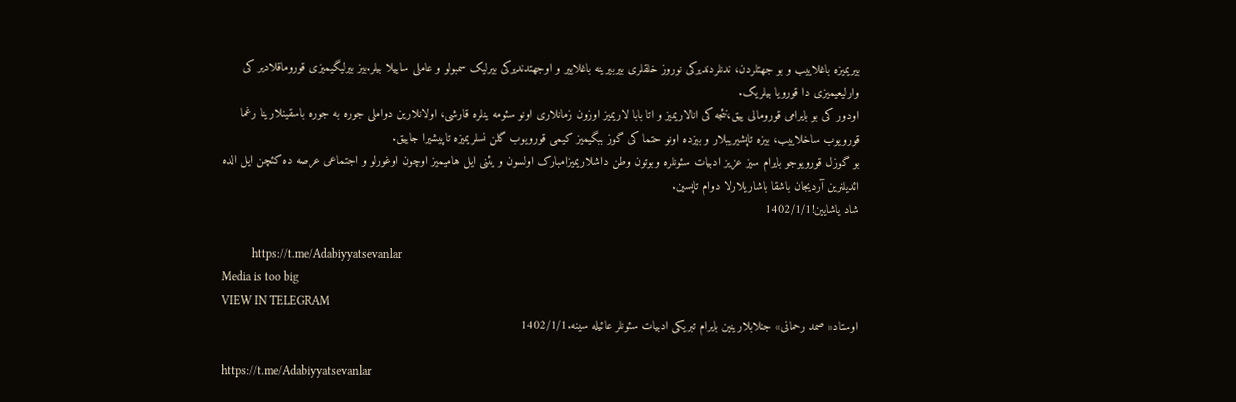بیریمیزه باغلاییب و بو جهتلردن، ندنلردندیرکی نوروز خلقلری بیربیرینه باغلاییر و اوجهتدندیرکی بیرلیک سمبولو و عاملی ساییلا بیلر.بیز بیرلیگیمیزی قوروماقلادیر کی وارلیعیمیزی دا قورویا بیلریک.
اودور کی بو بایرامی قورومالی ییق،نئجه کی انالاریمیز و اتا بابا لاریمیز اوزون زمانلاری اونو سئومه ینلره قارشی، اولانلارین دواملی جوره به جوره باسقینلارینا رغما قورویوب ساخلاییب، بیزه تاپشیریبلار و بیزده اونو حتما کی گوز ببگیمیز کیمی قورویوب گلن نسلریمیزه تاپیشیرا جاییق.
بو گوزل قورویوجو بایرام سیز عزیز ادبیات سئونلره وبوتون وطن داشلاریمیزامبارک اولسون و یئنی ایل هامیمیز اوچون اوغورلو و اجتماعی عرصه ده کئچن ایل الده ائدیلنرین آردیجان باشقا باشاریلارلا دوام تاپسین.
شاد یاشایین!1402/1/1

          https://t.me/Adabiyyatsevanlar
Media is too big
VIEW IN TELEGRAM
اوستاد« صمد رحمانی» جنلابلارینین بایرام تبریکی ادبیات سئونلر عائیله سینه.1402/1/1

https://t.me/Adabiyyatsevanlar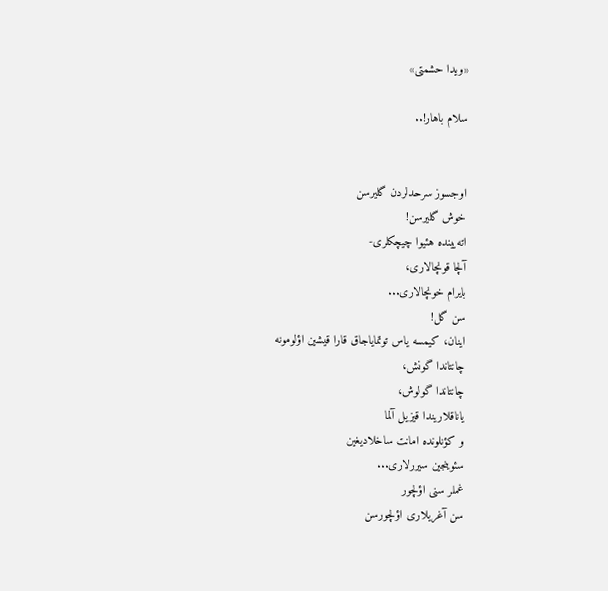«ویدا حشمتی»

سلام باهار!..


اوجسوز سرحدلردن گلیرسن
خوش گلیرسن!
اته‌یینده هئیوا چیچکلری-
آلچا قونچالاری،
بایرام خونچالاری...
سن گل!
اینان، کیمسه یاس توتمایاجاق قارا قیشین اؤلومونه
چانتاندا گونش،
چانتاندا گولوش،
یاناقلاریندا قیزیل آلما
و کؤنلونده امانت ساخلادیغین
سئوینجین سیررلاری...
غملر سنی اؤلچور
سن آغریلاری اؤلچورسن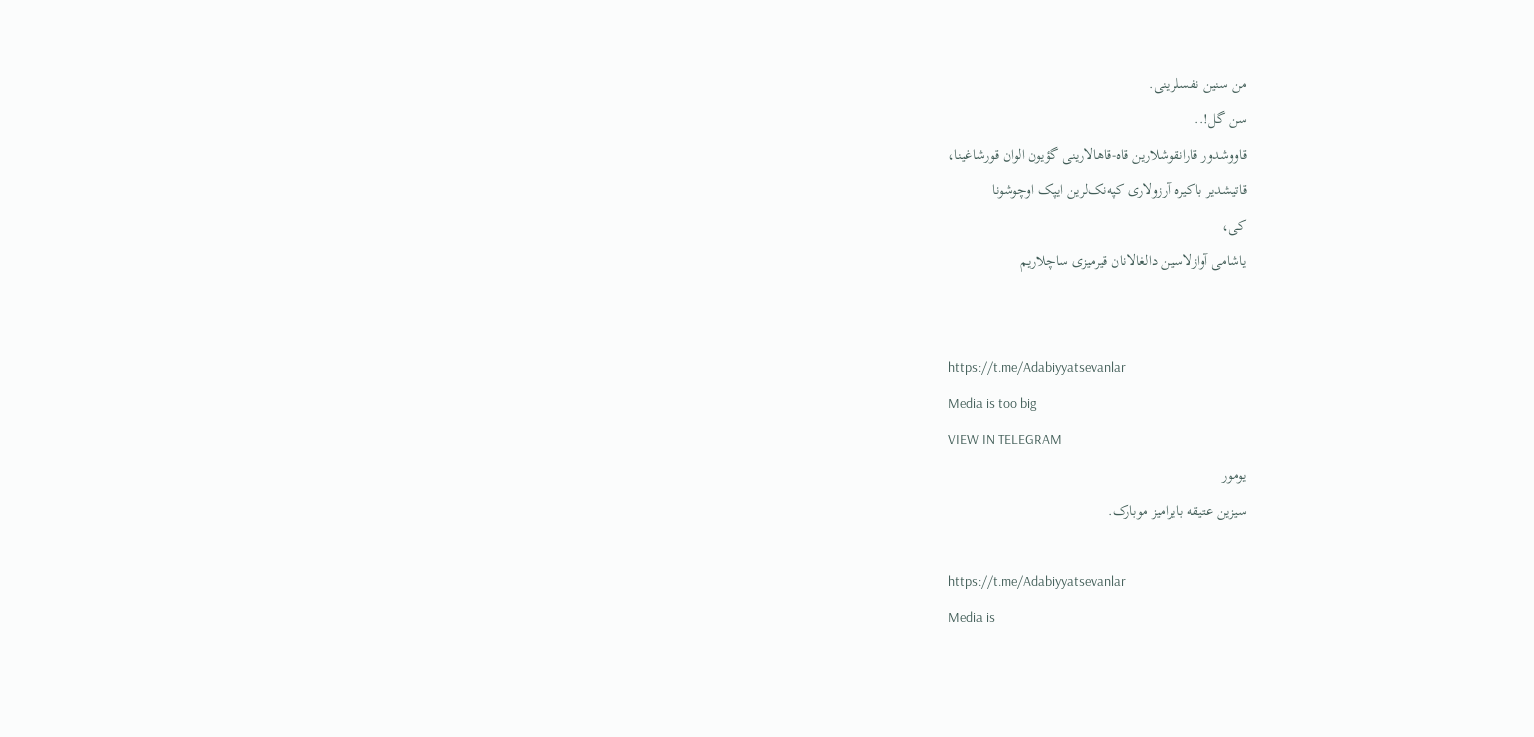من سنین نفسلرینی.
سن گل!..
قاووشدور قارانقوشلارین قاه‌-قاهالارینی گؤیون الوان قورشاغینا،
قاتیشدیر باکیره آرزولاری کپه‌نک‌لرین ایپک اوچوشونا
کی،
یاشامی آوازلاسین دالغالانان قیرمیزی ساچلاریم


https://t.me/Adabiyyatsevanlar
Media is too big
VIEW IN TELEGRAM
یومور
سیزین عتیقه بایرامیز موبارک.

https://t.me/Adabiyyatsevanlar
Media is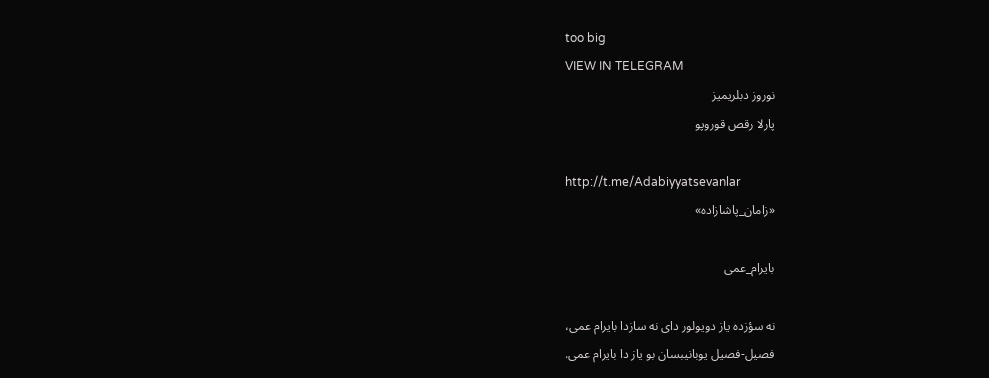too big
VIEW IN TELEGRAM
نوروز دبلریمیز
پارلا رقص قوروپو

http://t.me/Adabiyyatsevanlar
«زامان_پاشازاده‌»

بایرام_عمی

نه سؤزده یاز دویولور دای نه سازدا بایرام عمی،
فصیل-فصیل یوبانیبسان بو یاز دا بایرام عمی.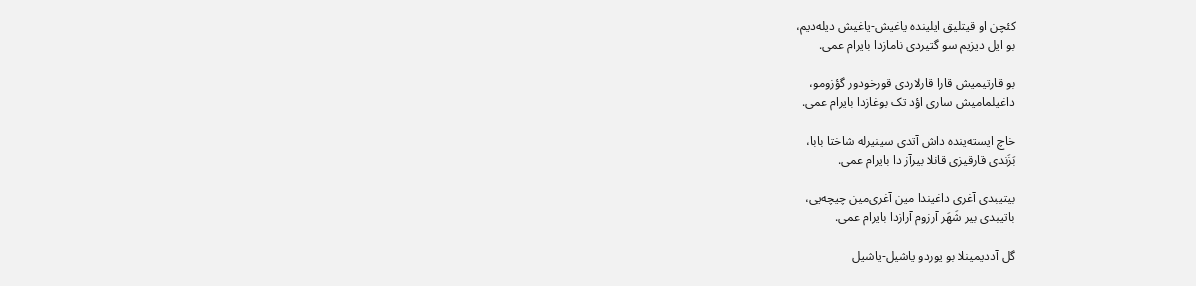کئچن او قیتلیق ایلینده یاغیش-یاغیش دیله‌دیم،
بو ایل دیزیم سو گتیردی نامازدا بایرام عمی.

بو قارتیمیش قارا قارلاردی قورخودور گؤزومو،
داغیلمامیش ساری اؤد تک بوغازدا بایرام عمی.

خاچ ایسته‌ینده داش آتدی سینیرله شاختا بابا،
بَزَندی قارقیزی قانلا بیرآز دا بایرام عمی.

بیتیبدی آغری داغیندا مین آغری‌مین چیچه‌یی،
باتیبدی بیر شَهَر آرزوم آرازدا بایرام عمی.

گل آددیمینلا بو یوردو یاشیل-یاشیل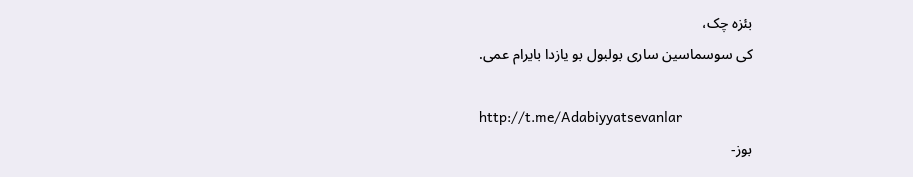بئزه چک،
کی سوسماسین ساری بولبول بو یازدا بایرام عمی.

http://t.me/Adabiyyatsevanlar
بوز-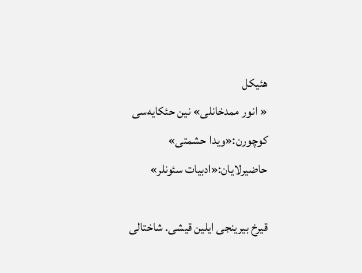هئیکل
« انور ممدخانلی‌» نین حئکایه‌سی
کوچورن:«ویدا حشمتی»
حاضیرلایان:«ادبیات سئونلر»

قیرخ بیرینجی ایلین قیشی. شاختالی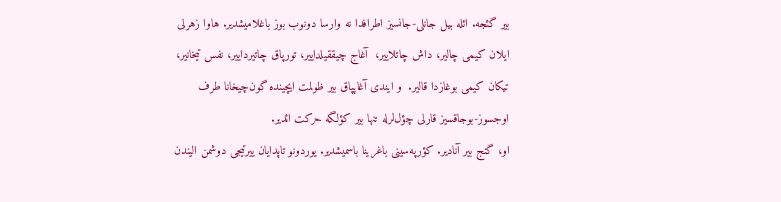بیر گئجه. ائله بیل جانلی-جانسیز اطرافدا نه وارسا دونوب بوز باغلامیشدیر. هاوا زهرلی ایلان کیمی چالیر، داش چاتلاییر،  آغاج چیققیلداییر، تورپاق چاتیرداییر، نفس تیخانیر، تیکان کیمی بوغازدا قالیر.  و ایندی آغاپپاق بیر ظولمت ایچینده گون‌چیخانا طرف اوجسوز-بوجاقسیز قارلی چؤل‌لرله تنها بیر کؤلگه حرکت ائدیر.
او، گنج بیر آنادیر. کؤرپه‌سینی باغرینا باسمیشدیر. یوردونو تاپدایان ییرتیجی دوشمن الیندن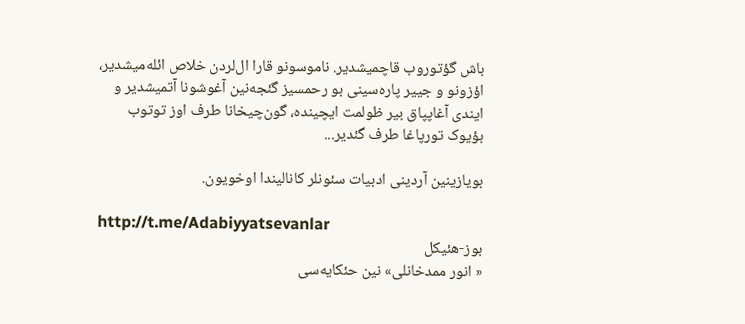باش گؤتوروب قاچمیشدیر. ناموسونو قارا ال‌لردن خلاص ائله‌میشدیر، اؤزونو و جییر پاره‌سینی بو رحمسیز گئجه‌نین آغوشونا آتمیشدیر و ایندی آغاپپاق بیر ظولمت ایچینده، گون‌چیخانا طرف اوز توتوب بؤیوک تورپاغا طرف گئدیر...

بویازینین آردینی ادبیات سئونلر کانالیندا اوخویون.

http://t.me/Adabiyyatsevanlar
بوز-هئیکل
« انور ممدخانلی‌» نین حئکایه‌سی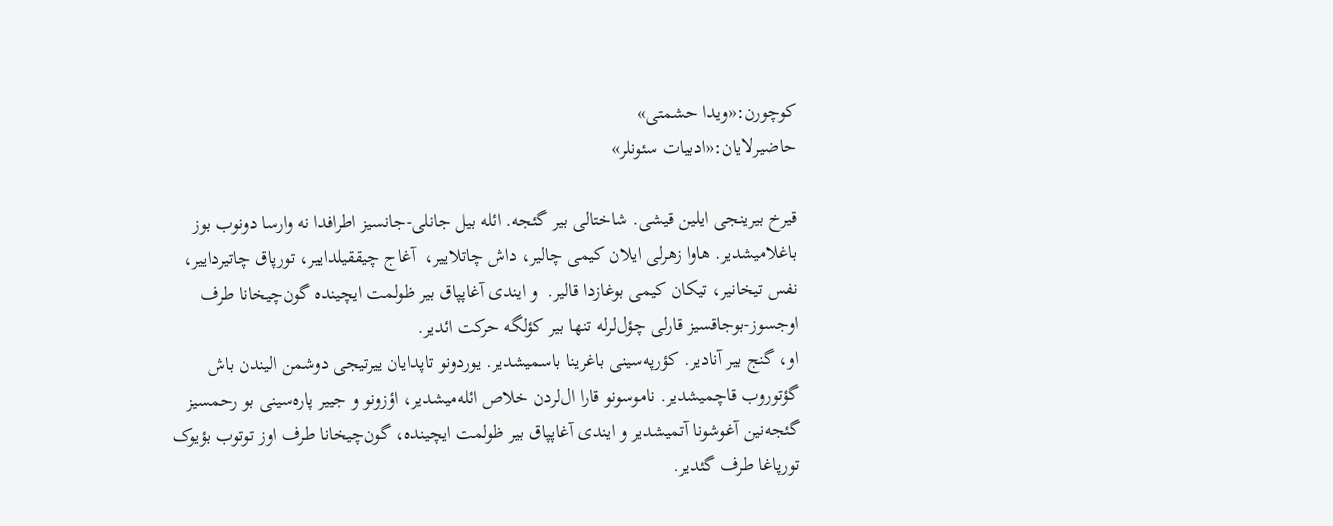کوچورن:«ویدا حشمتی»
حاضیرلایان:«ادبیات سئونلر»

قیرخ بیرینجی ایلین قیشی. شاختالی بیر گئجه. ائله بیل جانلی-جانسیز اطرافدا نه وارسا دونوب بوز باغلامیشدیر. هاوا زهرلی ایلان کیمی چالیر، داش چاتلاییر،  آغاج چیققیلداییر، تورپاق چاتیرداییر، نفس تیخانیر، تیکان کیمی بوغازدا قالیر.  و ایندی آغاپپاق بیر ظولمت ایچینده گون‌چیخانا طرف اوجسوز-بوجاقسیز قارلی چؤل‌لرله تنها بیر کؤلگه حرکت ائدیر.
او، گنج بیر آنادیر. کؤرپه‌سینی باغرینا باسمیشدیر. یوردونو تاپدایان ییرتیجی دوشمن الیندن باش گؤتوروب قاچمیشدیر. ناموسونو قارا ال‌لردن خلاص ائله‌میشدیر، اؤزونو و جییر پاره‌سینی بو رحمسیز گئجه‌نین آغوشونا آتمیشدیر و ایندی آغاپپاق بیر ظولمت ایچینده، گون‌چیخانا طرف اوز توتوب بؤیوک تورپاغا طرف گئدیر.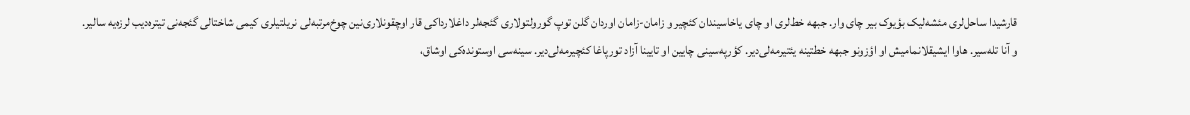قارشیدا ساحل‌لری مئشه‌لیک بؤیوک بیر چای وار. جبهه خط‌لری او چای یاخاسیندان کئچیر و زامان-زامان اوردان گلن توپ گورولتولاری گئجه‌لر داغلارداکی قار اوچقونلاری‌نین چوخ‌مرتبه‌لی نریلتیلری کیمی شاختالی گئجه‌نی تیتره‌دیب لرزه‌یه سالیر.
و آنا تله‌سیر. هاوا ایشیقلانمامیش او اؤزونو جبهه خطتینه یئتیرمه‌لی‌دیر. کؤرپه‌سینی چایین او تایینا آزاد تورپاغا کئچیرمه‌لی‌دیر. سینه‌سی اوستونده‌کی اوشاق،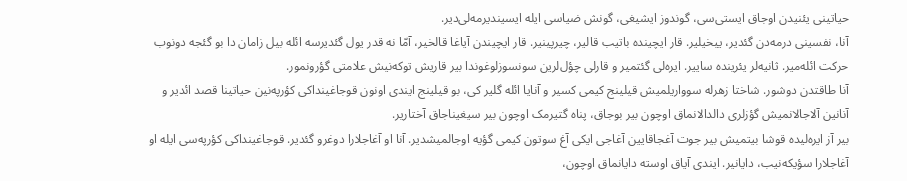حیاتینی یئنیدن اوجاق ایستی‌سی، گوندوز ایشیغی، گونش ضیاسی ایله ایسیندیرمه‌لی‌دیر.
آنا، نفسینی درمه‌دن گئدیر، ییخیلیر. قار ایچینده باتیب قالیر، چیرپینیر. قار ایچیندن آیاغا قالخیر، آمّا نه قدر یول گئدیرسه ائله بیل زامان دا بو گئجه دونوب حرکت ائله‌میر. ثانیه‌لر یئرینده ساییر. ایره‌لی گئتمیر و قارلی چؤل‌لرین سونسوزلوغوندا بیر قاریش توکه‌نیش علامتی گؤرونمور.
آنا طاقتدن دوشور. شاختا زهرله سوواریلمیش قیلینج کیمی کسیر و آنایا ائله گلیر کی، بو قیلینج ایندی اونون قوجاغینداکی کؤرپه‌نین حیاتینا قصد ائدیر و آنانین آلاجالانمیش گؤزلری دالدالانماق اوچون بیر بوجاق، پناه گتیرمک اوچون بیر سیغیناجاق آختاریر.
بیر آز ایره‌لیده قوشا بیتمیش بیر جوت آغجاقایین آغاجی ایکی آغ سوتون کیمی گؤیه اوجالمیشدیر. آنا او آغاجلارا دوغرو گئدیر. قوجاغینداکی کؤرپه‌سی ایله او آغاجلارا سؤیکه‌نیب، دایانیر. ایندی آیاق اوسته دایانماق اوچون،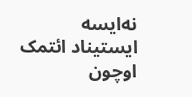نه‌ایسه ایستیناد ائتمک اوچون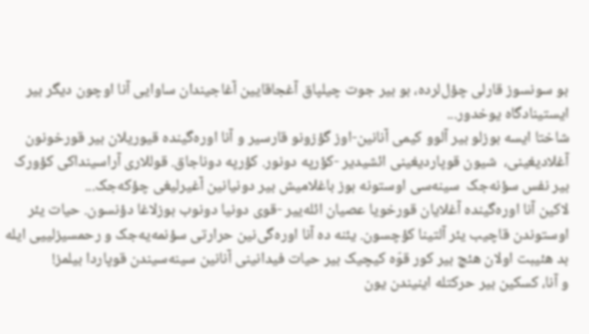بو سونسوز قارلی چؤل‌لرده، بو بیر جوت چیلپاق آغجاقایین آغاجیندان ساوایی آنا اوچون دیگر بیر ایستینادگاه یوخدور...
شاختا ایسه بوزلو بیر آلوو کیمی آنانین-اوز گؤزونو قارسیر و آنا اوره‌گینده قیوریلان بیر قورخونون آغلادیغینی،  شیون قوپاردیغینی ائشیدیر -کؤرپه دونور. کؤرپه دوناجاق. قوللاری آراسینداکی کؤورک بیر نفس سؤنه‌جک  سینه‌سی اوستونه بوز باغلامیش بیر دونیانین آغیرلیغی چؤکه‌جک...
لاکین آنا اوره‌گینده آغلایان قورخویا عصیان ائله‌ییر -قوی دونیا دونوب بوزلاغا دؤنسون. حیات یئر اوستوندن قاچیب یئر آلتینا کؤچسون. یئنه ده آنا اوره‌گی‌نین حرارتی سؤنمه‌یه‌جک و رحمسیزلییی ایله بد هئیبت اولان هئچ بیر کور قوّه کیچیک بیر حیات فیدانینی آنانین سینه‌سیندن قوپاردا بیلمز!
و آنا، کسکین بیر حرکتله اینیندن یون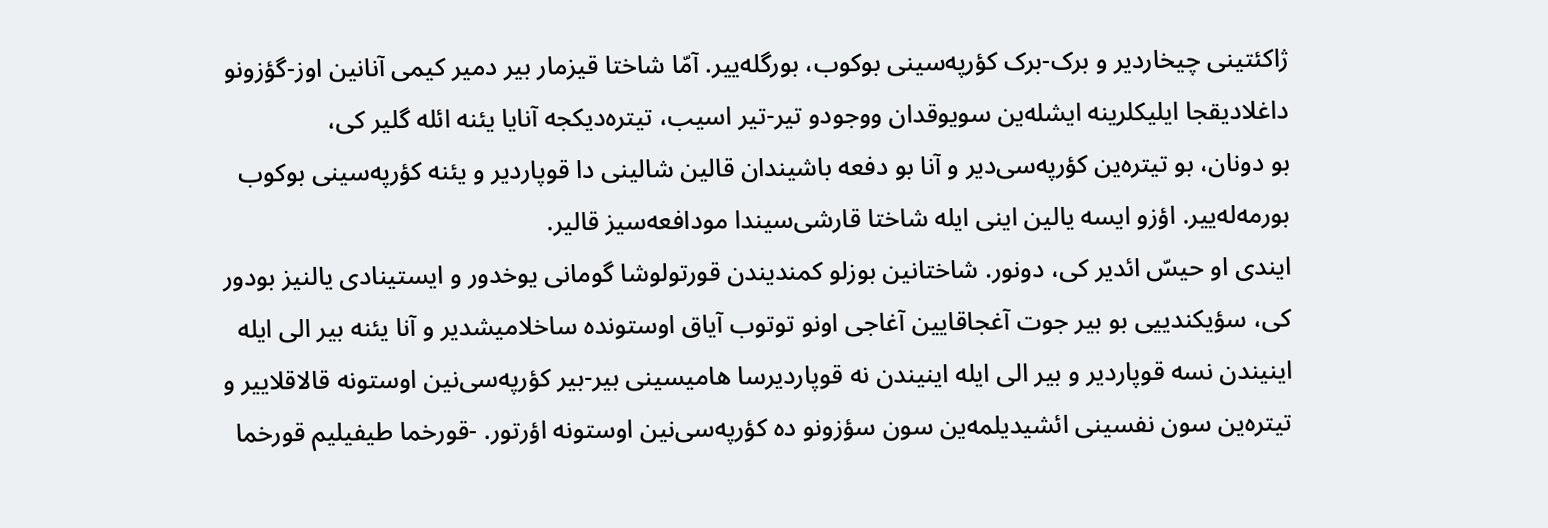ژاکئتینی چیخاردیر و برک-برک کؤرپه‌سینی بوکوب، بورگله‌ییر. آمّا شاختا قیزمار بیر دمیر کیمی آنانین اوز-گؤزونو داغلادیقجا ایلیکلرینه ایشله‌ین سویوقدان ووجودو تیر-تیر اسیب، تیتره‌دیکجه آنایا یئنه ائله گلیر کی،
بو دونان، بو تیتره‌ین کؤرپه‌سی‌دیر و آنا بو دفعه‌ باشیندان قالین شالینی دا قوپاردیر و یئنه کؤرپه‌سینی بوکوب بورمه‌له‌ییر. اؤزو ایسه یالین اینی ایله شاختا قارشی‌سیندا مودافعه‌سیز قالیر.
ایندی او حیسّ ائدیر کی، دونور. شاختانین بوزلو کمندیندن قورتولوشا گومانی یوخدور و ایستینادی یالنیز بودور کی، سؤیکندییی بو بیر جوت آغجاقایین آغاجی اونو توتوب آیاق اوستونده ساخلامیشدیر و آنا یئنه بیر الی ایله اینیندن نسه قوپاردیر و بیر الی ایله اینیندن نه قوپاردیرسا هامیسینی بیر-بیر کؤرپه‌سی‌نین اوستونه قالاقلاییر و تیتره‌ین سون نفسینی ائشیدیلمه‌ین سون سؤزونو ده کؤرپه‌سی‌نین اوستونه اؤرتور. -قورخما طیفیلیم قورخما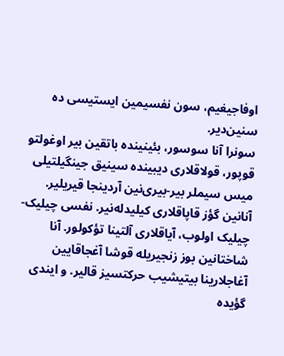اوفاجیغیم، سون نفسیمین ایستیسی ده سنین‌دیر.
سونرا آنا سوسور، بئینینده باتقین بیر اوغولتو قوپور، قولاقلاری دیبینده سینیق جینگیلتیلی میس سیملر بیر-بیری‌نین آردینجا قیریلیر. آنانین گؤز قاپاقلاری کیلیدله‌نیر. نفسی چیلیک-چیلیک اولوب، آیاقلاری آلتینا تؤکولور. آنا شاختانین بوز زنجیریله قوشا آغجاقایین آغاجلارینا بیتیشیب حرکتسیز قالیر. و ایندی گؤیده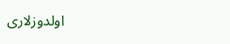اولدوزلاری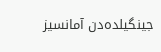جینگیلده‌دن آمانسیز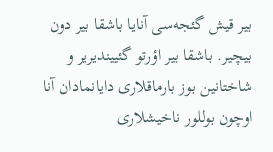بیر قیش گئجه‌سی آنایا باشقا بیر دون بیچیر. باشقا بیر اؤرتو گئییندیریر و شاختانین بوز بارماقلاری دایانمادان آنا اوچون بوللور ناخیشلاری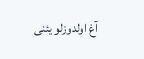آغ اولدوزلو یئنی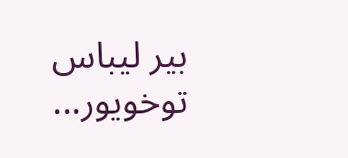بیر لیباس توخویور...